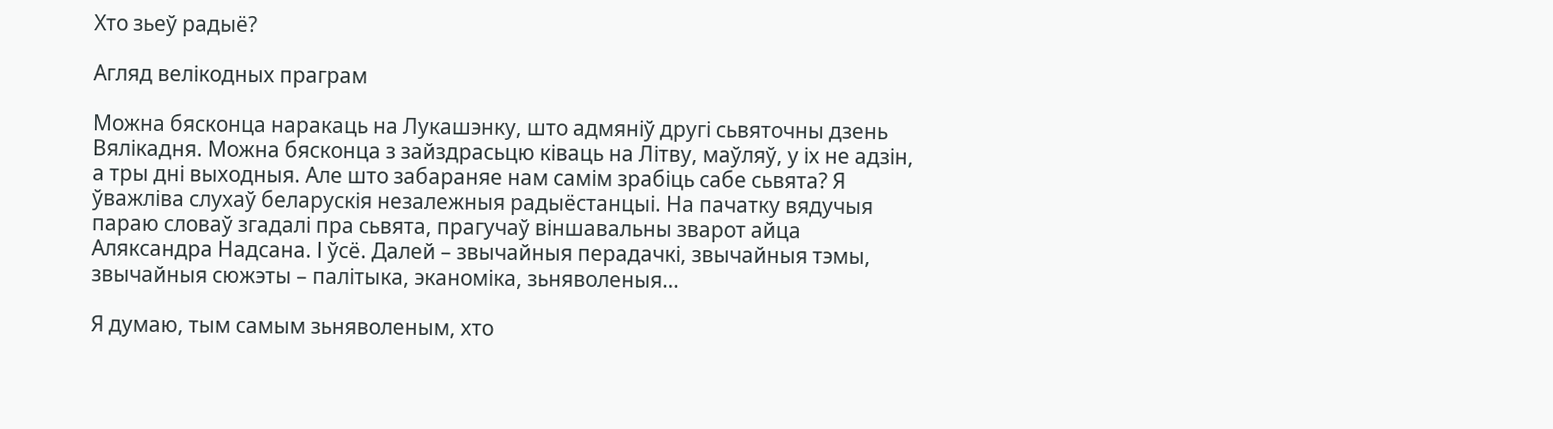Хто зьеў радыё?

Агляд велікодных праграм

Можна бясконца наракаць на Лукашэнку, што адмяніў другі сьвяточны дзень Вялікадня. Можна бясконца з зайздрасьцю ківаць на Літву, маўляў, у іх не адзін, а тры дні выходныя. Але што забараняе нам самім зрабіць сабе сьвята? Я ўважліва слухаў беларускія незалежныя радыёстанцыі. На пачатку вядучыя параю словаў згадалі пра сьвята, прагучаў віншавальны зварот айца Аляксандра Надсана. І ўсё. Далей – звычайныя перадачкі, звычайныя тэмы, звычайныя сюжэты – палітыка, эканоміка, зьняволеныя…

Я думаю, тым самым зьняволеным, хто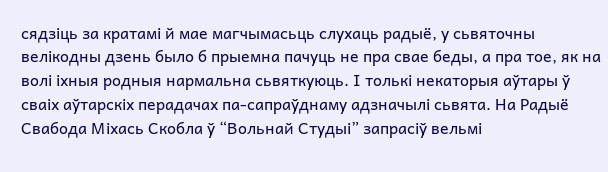сядзіць за кратамі й мае магчымасьць слухаць радыё, у сьвяточны велікодны дзень было б прыемна пачуць не пра свае беды, а пра тое, як на волі іхныя родныя нармальна сьвяткуюць. І толькі некаторыя аўтары ў сваіх аўтарскіх перадачах па-сапраўднаму адзначылі сьвята. На Радыё Свабода Міхась Скобла ў “Вольнай Студыі” запрасіў вельмі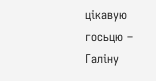цікавую госьцю – Галіну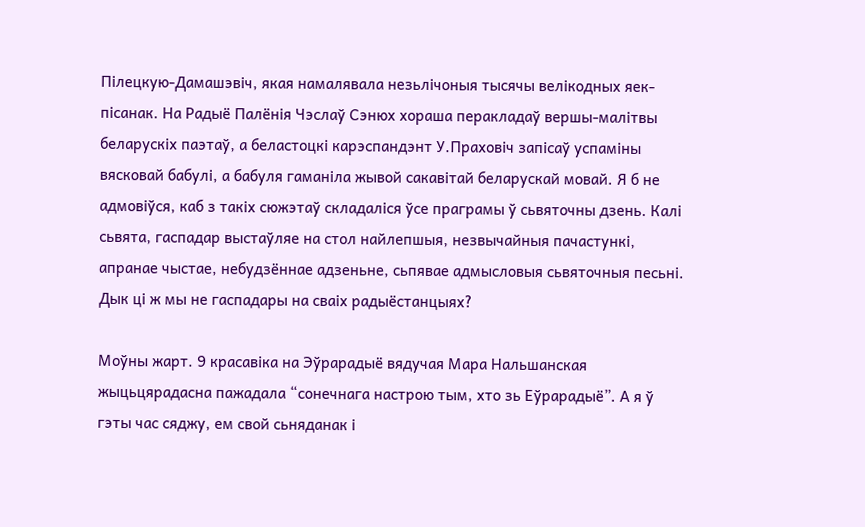Пілецкую-Дамашэвіч, якая намалявала незьлічоныя тысячы велікодных яек-пісанак. На Радыё Палёнія Чэслаў Сэнюх хораша перакладаў вершы-малітвы беларускіх паэтаў, а беластоцкі карэспандэнт У.Праховіч запісаў успаміны вясковай бабулі, а бабуля гаманіла жывой сакавітай беларускай мовай. Я б не адмовіўся, каб з такіх сюжэтаў складаліся ўсе праграмы ў сьвяточны дзень. Калі сьвята, гаспадар выстаўляе на стол найлепшыя, незвычайныя пачастункі, апранае чыстае, небудзённае адзеньне, сьпявае адмысловыя сьвяточныя песьні. Дык ці ж мы не гаспадары на сваіх радыёстанцыях?

Моўны жарт. 9 красавіка на Эўрарадыё вядучая Мара Нальшанская жыцьцярадасна пажадала “сонечнага настрою тым, хто зь Еўрарадыё”. А я ў гэты час сяджу, ем свой сьняданак і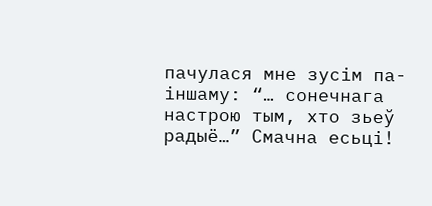пачулася мне зусім па-іншаму: “… сонечнага настрою тым, хто зьеў радыё…” Смачна есьці!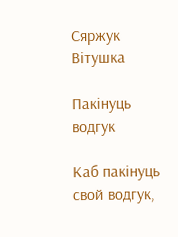Сяржук Вітушка

Пакінуць водгук

Каб пакінуць свой водгук,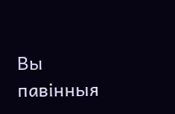Вы павінныя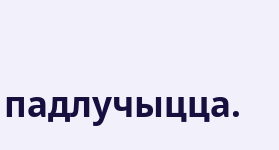падлучыцца.